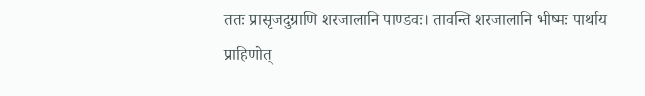ततः प्रासृजदुग्राणि शरजालानि पाण्डवः। तावन्ति शरजालानि भीष्मः पार्थाय प्राहिणोत्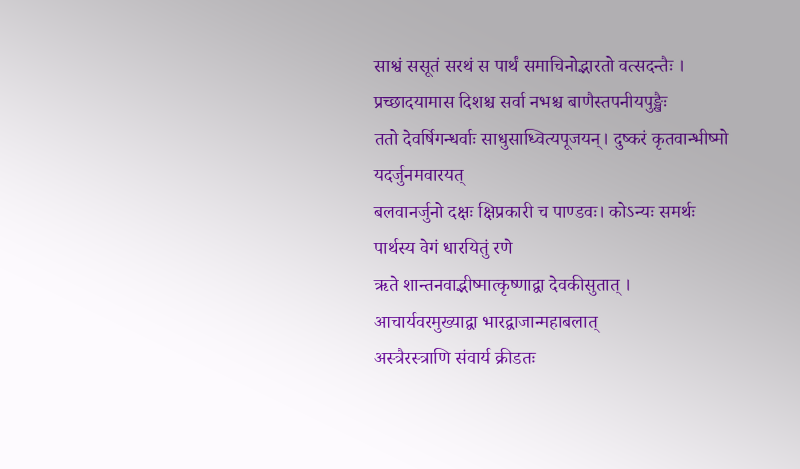साश्वं ससूतं सरथं स पार्थं समाचिनोद्भारतो वत्सदन्तैः । प्रच्छादयामास दिशश्च सर्वा नभश्च बाणैस्तपनीयपुङ्खैः
ततो देवर्षिगन्धर्वाः साधुसाध्वित्यपूजयन्। दुष्करं कृतवान्भीष्मो यदर्जुनमवारयत्
बलवानर्जुनो दक्षः क्षिप्रकारी च पाण्डवः। कोऽन्यः समर्थः पार्थस्य वेगं धारयितुं रणे
ऋते शान्तनवाद्भीष्मात्कृष्णाद्वा देवकीसुतात् । आचार्यवरमुख्याद्वा भारद्वाजान्महाबलात्
अस्त्रैरस्त्राणि संवार्य क्रीडतः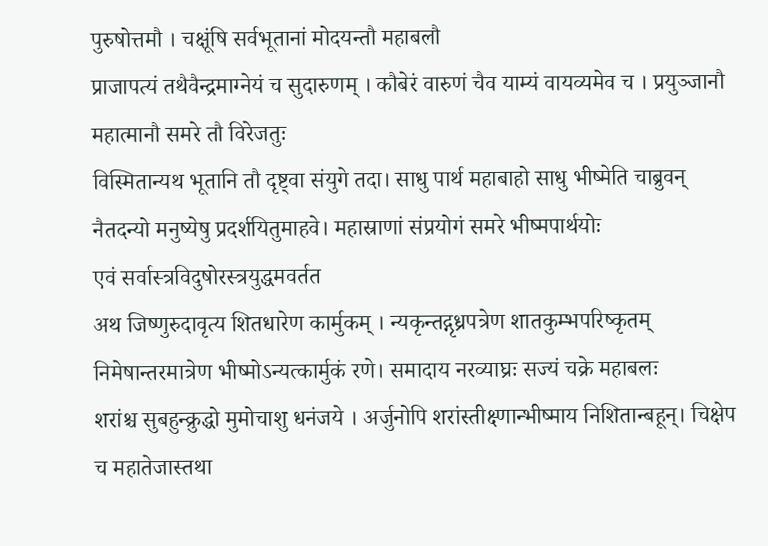पुरुषोत्तमौ । चक्षूंषि सर्वभूतानां मोदयन्तौ महाबलौ
प्राजापत्यं तथैवैन्द्रमाग्नेयं च सुदारुणम् । कौबेरं वारुणं चैव याम्यं वायव्यमेव च । प्रयुञ्जानौ महात्मानौ समरे तौ विरेजतुः
विस्मितान्यथ भूतानि तौ दृष्ट्वा संयुगे तदा। साधु पार्थ महाबाहो साधु भीष्मेति चाब्रुवन्
नैतदन्यो मनुष्येषु प्रदर्शयितुमाहवे। महास्राणां संप्रयोगं समरे भीष्मपार्थयोः
एवं सर्वास्त्रविदुषोरस्त्रयुद्धमवर्तत
अथ जिष्णुरुदावृत्य शितधारेण कार्मुकम् । न्यकृन्तद्गृध्रपत्रेण शातकुम्भपरिष्कृतम्
निमेषान्तरमात्रेण भीष्मोऽन्यत्कार्मुकं रणे। समादाय नरव्याघ्रः सज्यं चक्रे महाबलः
शरांश्च सुबहुन्क्रुद्धो मुमोचाशु धनंजये । अर्जुनोपि शरांस्तीक्ष्णान्भीष्माय निशितान्बहून्। चिक्षेप च महातेजास्तथा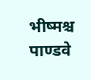भीष्मश्च पाण्डवे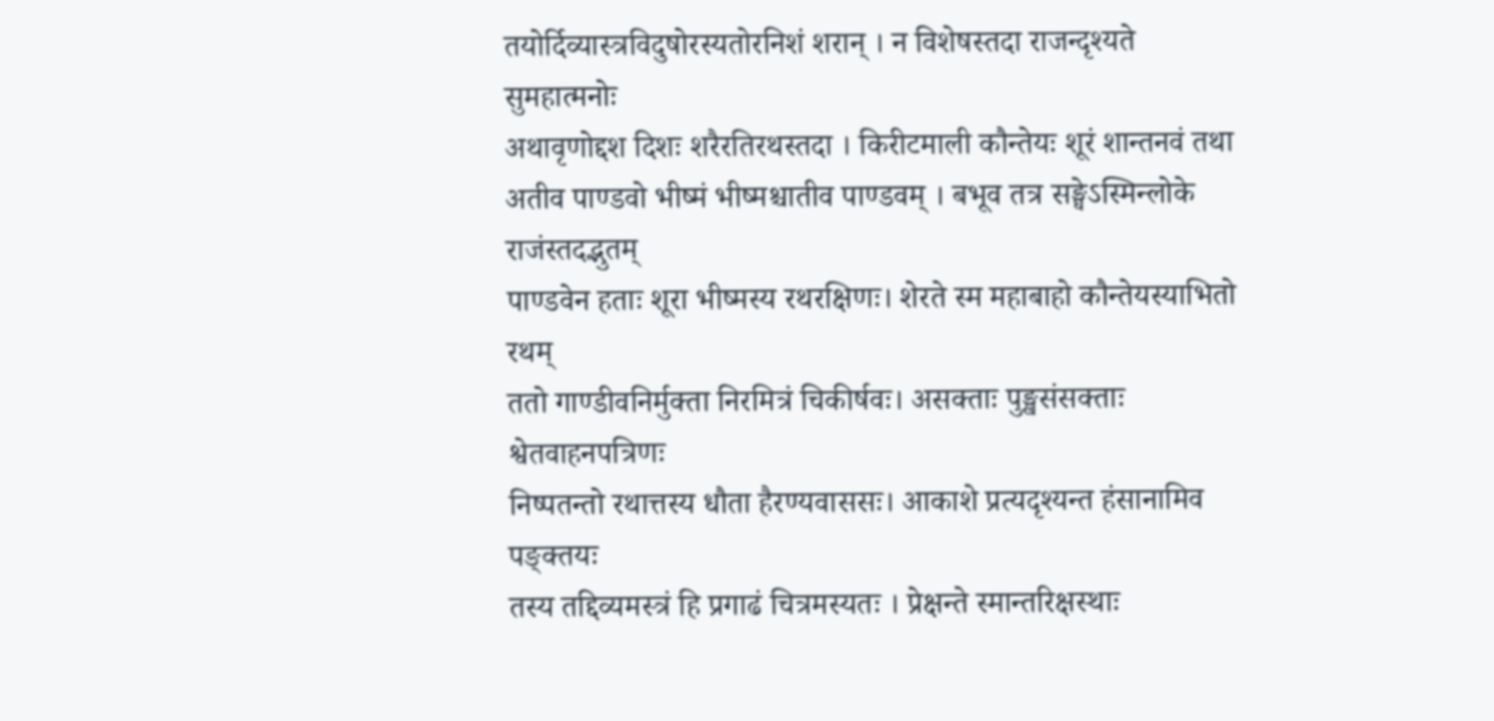तयोर्दिव्यास्त्रविदुषोरस्यतोरनिशं शरान् । न विशेषस्तदा राजन्दृश्यते सुमहात्मनोः
अथावृणोद्दश दिशः शरैरतिरथस्तदा । किरीटमाली कौन्तेयः शूरं शान्तनवं तथा
अतीव पाण्डवो भीष्मं भीष्मश्चातीव पाण्डवम् । बभूव तत्र सङ्घेऽस्मिन्लोके राजंस्तदद्भुतम्
पाण्डवेन हताः शूरा भीष्मस्य रथरक्षिणः। शेरते स्म महाबाहो कौन्तेयस्याभितो रथम्
ततो गाण्डीवनिर्मुक्ता निरमित्रं चिकीर्षवः। असक्ताः पुङ्खसंसक्ताः श्वेतवाहनपत्रिणः
निष्पतन्तो रथात्तस्य धौता हैरण्यवाससः। आकाशे प्रत्यदृश्यन्त हंसानामिव पङ्क्तयः
तस्य तद्दिव्यमस्त्रं हि प्रगाढं चित्रमस्यतः । प्रेक्षन्ते स्मान्तरिक्षस्थाः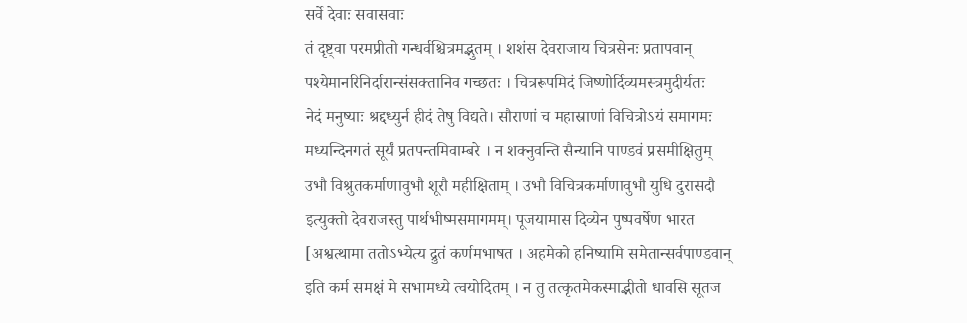सर्वे देवाः सवासवाः
तं दृष्ट्वा परमप्रीतो गन्धर्वश्चित्रमद्भुतम् । शशंस देवराजाय चित्रसेनः प्रतापवान्
पश्येमानरिनिर्दारान्संसक्तानिव गच्छतः । चित्ररूपमिदं जिष्णोर्दिव्यमस्त्रमुदीर्यतः
नेदं मनुष्याः श्रद्दध्युर्न हीदं तेषु विद्यते। सौराणां च महास्राणां विचित्रोऽयं समागमः
मध्यन्दिनगतं सूर्यं प्रतपन्तमिवाम्बरे । न शक्नुवन्ति सैन्यानि पाण्डवं प्रसमीक्षितुम्
उभौ विश्रुतकर्माणावुभौ शूरौ महीक्षिताम् । उभौ विचित्रकर्माणावुभौ युधि दुरासदौ
इत्युक्तो देवराजस्तु पार्थभीष्मसमागमम्। पूजयामास दिव्येन पुष्पवर्षेण भारत
[अश्वत्थामा ततोऽभ्येत्य द्रुतं कर्णमभाषत । अहमेको हनिष्यामि समेतान्सर्वपाण्डवान्
इति कर्म समक्षं मे सभामध्ये त्वयोदितम् । न तु तत्कृतमेकस्माद्भीतो धावसि सूतज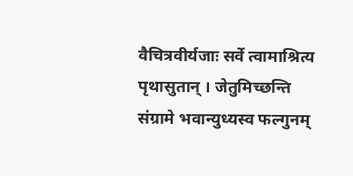वैचित्रवीर्यजाः सर्वे त्वामाश्रित्य पृथासुतान् । जेतुमिच्छन्ति संग्रामे भवान्युध्यस्व फल्गुनम्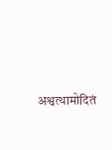अश्वत्थामोदितं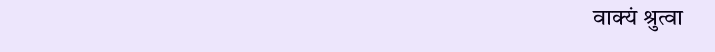वाक्यं श्रुत्वा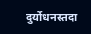दुर्योधनस्तदा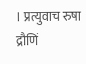। प्रत्युवाच रुषा द्रौणिं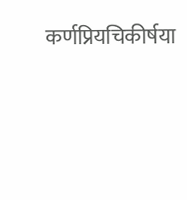कर्णप्रियचिकीर्षया